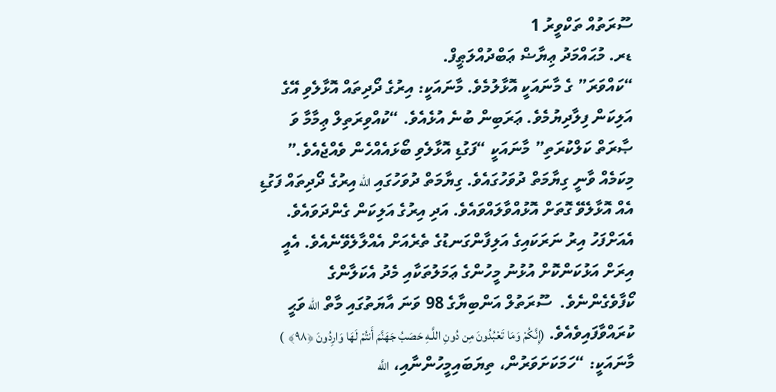ސޫރަތުއް ތަކްވީރު 1
ޑރ. މުޙައްމަދު ޢިޔާޟް ޢަބްދުއްލަޠީފް.
“ކައްވަރަ” ގެ މާނައަކީ އޮޅާލުމެވެ. މާނައަކީ: އިރުގެ ދޯދިތައް އޮޅާލެވި އޭގެ އަލިކަން ފިލާދިޔުމެވެ. ޢަރަބިން ބުނެ އުޅެއެވެ. “ކުއްވިރަތިލް ޢިމާމާ ވަ ޞާރަތް ކަލްކުރަތި” މާނައަކީ “ފަގުޑި އޮޅާލެވި ބޯޅައެއްހެން ވެއްޖެއެވެ.”
މިކަމެއް ވާނީ ގިޔާމަތް ދުވަހުގައެވެ. ގިޔާމަތް ދުވަހުގައި الله އިރުގެ ދޯދިތައް ފަގުޑި އެއް އޮޅާލެވޭ ގޮތަށް އޮޅުއްވާލައްވައެވެ. އަދި އިރުގެ އަލިކަން ގެންދަވައެވެ. އެއަށްފަހު އިރު ނަރަކައިގެ އަލިފާންގަނޑުގެ ތެރެއަށް އެއްލާލެވޭނެއެވެ. އެއީ އިރަށް އަޅުކަންކޮށް އުޅުނު މީހުންގެ ޢަމަލުތަކާއި މެދު އެކަލާންގެ ކޯފާވެގެންނެވެ.  ސޫރަތުލް އަންބިޔާގެ 98 ވަނަ އާޔަތުގައި މާތް الله ވަޙީ ކުރައްވާފައިވެއެވެ. (إِنَّكُمْ وَمَا تَعْبُدُونَ مِن دُونِ اللَّـهِ حَصَبُ جَهَنَّمَ أَنتُمْ لَهَا وَارِ‌دُونَ ﴿٩٨﴾  ) މާނައަކީ: “ހަމަކަށަވަރުން، ތިޔަބައިމީހުންނާއި، اللَّه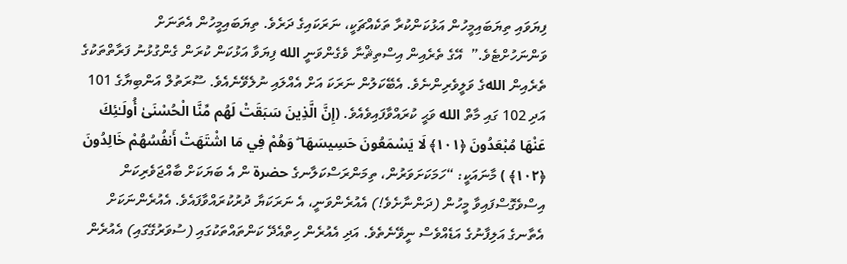ފިޔަވައި ތިޔަބައިމީހުން އަޅުކަންކުރާ ތަކެއްޗަކީ، ނަރަކައިގެ ދަރެވެ. ތިޔަބައިމީހުން އެތަނަށް ވަންނަހުށްޓެވެ.”  އޭގެ ތެރެއިން އިސްތިޘްނާ ވެގެންވަނީ الله ފިޔަވާ އަޅުކަން ކުރަން ގެންގުޅުނު ފަރާތްތަކުގެ ތެރެއިން اللهގެ ވަލީވެރިންނެވެ. އެބޭކަލުން ނަރަކަ އަށް އެއްލައި ނުލެވޭނެއެވެ. ސޫރަތުލް އަންބިޔާގެ 101 އަދި 102 ގައި މާތް الله ވަޙީ ކުރައްވާފައިވެއެވެ. (إِنَّ الَّذِينَ سَبَقَتْ لَهُم مِّنَّا الْحُسْنَىٰ أُولَـٰئِكَ عَنْهَا مُبْعَدُونَ ﴿١٠١﴾ لَا يَسْمَعُونَ حَسِيسَهَا ۖ وَهُمْ فِي مَا اشْتَهَتْ أَنفُسُهُمْ خَالِدُونَ ﴿١٠٢﴾ ) މާނައަކީ: “ހަމަކަށަވަރުން، ތިމަންރަސްކަލާނގެ حضرة ން އެ ބަޔަކަށް ބާއްޖަވެރިކަން އިސްވެގޮސްފައިވާ މީހުން (ދަންނާށެވެ!) އެއުރެންވަނީ، އެ ނަރަކަޔާ ދުރުކުރައްވާފައެވެ. އެއުރެންނަކަށް އެތާނގެ އަލިފާނުގެ އަޑެއްވެސް ނީވޭނެތެވެ. އަދި އެއުރެން ހިތްއެދޭ ކަންތައްތަކުގައި (ސުވަރުގޭގައި) އެއުރެން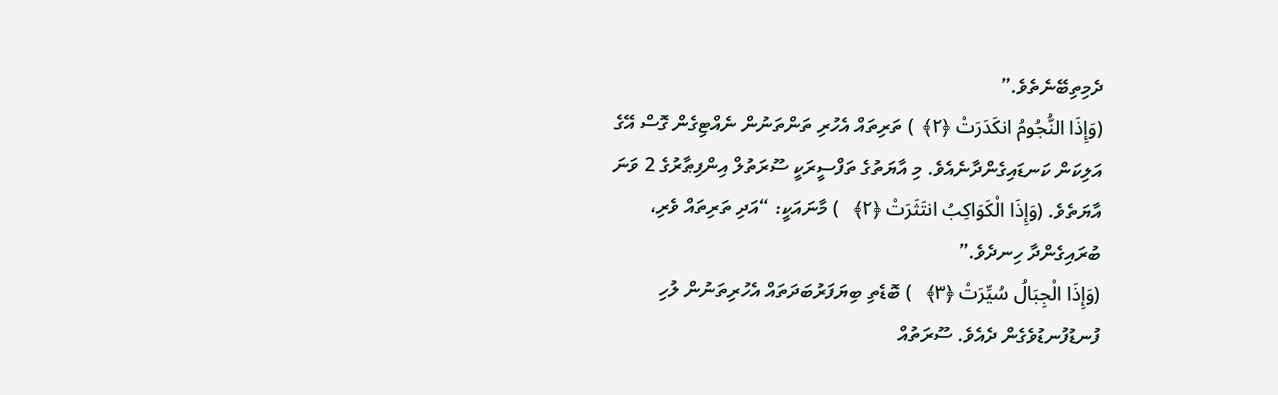ދެމިތިބޭނެތެވެ.”
(وَإِذَا النُّجُومُ انكَدَرَ‌تْ ﴿٢﴾  ) ތަރިތައް އެހުރި ތަންތަނުން ނެއްޓިގެން ގޮސް އޭގެ އަލިކަން ކަނޑައިގެންދާނެއެވެ. މި އާޔަތުގެ ތަފްސީރަކީ ސޫރަތުލް އިންފިޠާރުގެ 2 ވަނަ އާޔަތެވެ. (وَإِذَا الْكَوَاكِبُ انتَثَرَ‌تْ ﴿٢﴾   ) މާނައަކީ: “އަދި ތަރިތައް ވެރި، ބުރައިގެންދާ ހިނދެވެ.”
(وَإِذَا الْجِبَالُ سُيِّرَ‌تْ ﴿٣﴾   ) ބޮޑެތި ބިޔަފަރުބަދަތައް އެހުރިތަނުން ލުހި ފުނޑުފުނޑުވެގެން ދެއެވެ. ސޫރަތުއް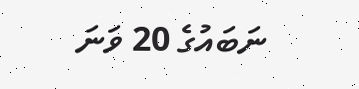ނަބައުގެ 20 ވަނަ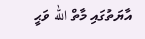އާޔަތުގައި މާތް الله ވަޙީ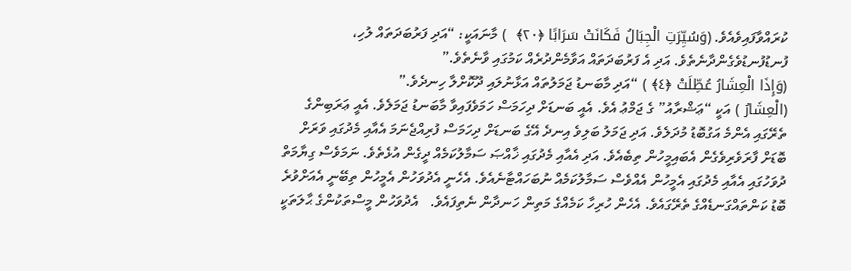ކުރައްވާފައިވެއެވެ. (وَسُيِّرَ‌تِ الْجِبَالُ فَكَانَتْ سَرَ‌ابًا ﴿٢٠﴾  ) މާނައަކީ: “އަދި ފަރުބަދަތައް ލުހި، ފުނޑުފުނޑުވެގެންދާނެތެވެ. އަދި އެ ފަރުބަދަތައް އަވާމެންދުރެއް ކަމުގައި ވާނެތެވެ.”
(وَإِذَا الْعِشَارُ‌ عُطِّلَتْ ﴿٤﴾ ) “އަދި މާބަނޑު ޖަމަލުތައް އަޅާނުލައި ދޫކޮށްލާ ހިނދެވެ.”
(الْعِشَارُ‌ ) އަކީ “ޢަޝްރާއު” ގެ ޖަމްޢު އެވެ. އެއީ ބަނޑަށް ދިހަމަސް ހަމަވެފައިވާ މާބަނޑު ޖަމަލެވެ. އެއީ ޢަރަބިންގެ ތެރޭގައި އެންމެ އަގުބޮޑު މުދަލެވެ. އަދި ޖަމަލު ބަލިވެ އިނދެ އޭގެ ބަނޑަށް ދިހަމަސް ފުރިއްޖެނަމަ އެއާއި މެދުގައި ވަރަށް ބޮޑަށް ފާރަވެރިވެގެން އެބައިމީހުން ތިބެއެވެ. އަދި އެއާއި މެދުގައި ޚާއްޞަ ސަމާލުކަމެއް ދީގެން އުޅެތެވެ. ނަމަވެސް ގިޔާމަތް ދުވަހުގައި އެއާއި މެދުގައި އެމީހުން އެއްވެސް ސަމާލުކަމެއް ނުބަހައްޓާނެއެވެ. އެހެނީ އެދުވަހުން އެމީހުން ތިބޭނީ އެއަށްވުރެ ބޮޑު ކަންތައްގަނޑެއްގެ ތެރޭގައެވެ. އެހެން ހުރިހާ ކަމެއްގެ މަތިން ހަނދާން ނެތިފައެވެ.   އެދުވަހުން މީސްތަކުންގެ ޙާލަތަކީ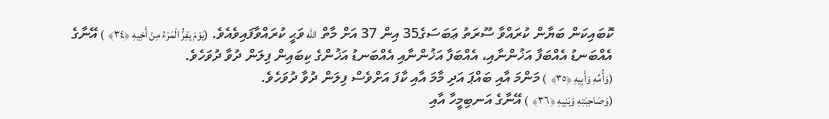ކޮބައިކަން ބަޔާން ކުރައްވާ ސޫރަތު ޢަބަސަގެ35 އިން 37 އަށް މާތް الله ވަޙީ ކުރައްވާފައިވެއެވެ. (يَوْمَ يَفِرُّ‌ الْمَرْ‌ءُ مِنْ أَخِيهِ ﴿٣٤﴾  ) އޭނާގެ އެއްބަނޑު އެއްބަފާ އަޚުންނާއި، އެއްބަފާ އަޚުންނާއި އެއްބަނޑު އަޚުންގެ ކިބައިން ފިލަން ދުވާ ދުވަހެވެ.
(وَأُمِّهِ وَأَبِيهِ ﴿٣٥﴾  ) މަންމަ އާއި ބައްޕަ އަދި މާމަ އާއި ކާފަ އަށްވެސް ފިލަން ދުވާ ދުވަހެވެ.
(وَصَاحِبَتِهِ وَبَنِيهِ ﴿٣٦﴾  ) އޭނާގެ އަނބިމީހާ އާއި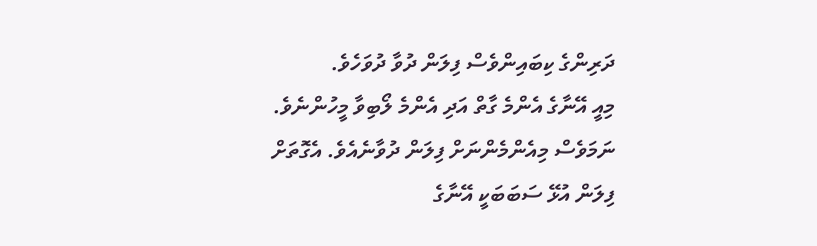ދަރިންގެ ކިބައިންވެސް ފިލަން ދުވާ ދުވަހެވެ.
މިއީ އޭނާގެ އެންމެ ގާތް އަދި އެންމެ ލޯބިވާ މީހުންނެވެ. ނަމަވެސް މިއެންމެންނަށް ފިލަން ދުވާނެއެވެ. އެގޮތަށް ފިލަން އުޅޭ ސަބަބަކީ އޭނާގެ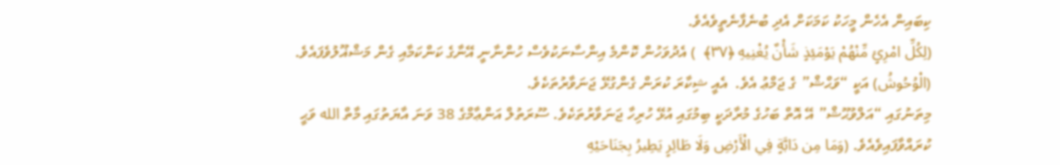ކިބައިން އެހެން މީހަކު ކަމަކަށް އެދި ބުނެފާނެތީވެއެވެ.
(لِكُلِّ امْرِ‌ئٍ مِّنْهُمْ يَوْمَئِذٍ شَأْنٌ يُغْنِيهِ ﴿٣٧﴾  ) އެދުވަހުން ކޮންމެ އިންސާނަކުވެސް ހުންނާނީ އޭނާގެ ކަންކަމާއި ގެން މަޝްޣޫލުވެފައެވެ.
(الْوُحُوشُ) އަކީ “ވަޙްޝް” ގެ ޖަމްޢު އެވެ.  އެއީ ޝިކާރަ ކުރަން ގެންގުޅޭ ޖަނަވާރުތަކެވެ.
މިތަނުގައި “އަލްވުޙޫޝް” އޭ އޮތް ބަހުގެ މުރާދަކީ ބިމުގައި އުޅޭ ހުރިހާ ޖަނަވާރުތަކެވެ. ސޫރަތުލް އަންޢާމްގެ 38 ވަނަ އާޔަތުގައި މާތް الله ވަޙީ ކުރައްވާފައިވެއެވެ. (وَمَا مِن دَابَّةٍ فِي الْأَرْ‌ضِ وَلَا طَائِرٍ‌ يَطِيرُ‌ بِجَنَاحَيْهِ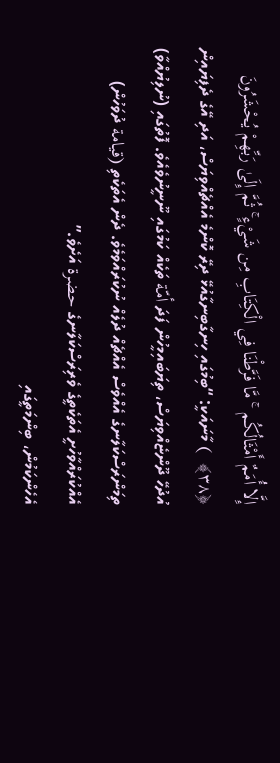إِلَّا أُمَمٌ أَمْثَالُكُم  ۚ مَّا فَرَّ‌طْنَا فِي الْكِتَابِ مِن شَيْءٍ ۚ ثُمَّ إِلَىٰ رَ‌بِّهِمْ يُحْشَرُ‌ونَ ﴿٣٨﴾  ) މާނައަކީ: “ބިމުގައި ހިނގާބިނގާއުޅޭ ދިރޭ ކޮންމެ އެއްޗެއްވިޔަސް، އަދި އޭގެ ދެފިޔައިން އުދުހޭ ދޫންޏެއްވިޔަސް، ތިޔަބައިމީހުން ފަދަ أمّة ތަކެއް ކަމުގައި ނޫނީނުވެއެވެ. ފޮތުގައި (ނުލިޔުއްވާ) ތިމަންރަސްކަލާނގެ އެއްވެސް އެއްޗެއް ދުލެއް ނުކުރައްވަމެވެ. ދެން އެތަކެތި (قيامة ދުވަހުން) އެއްކުރައްވާހުށީ އެތަކެތީގެ ވެރިރަސްކަލާނގެ حضرة އަށެވެ.”
އެހެންކަމުން، ބިންމަތީގައި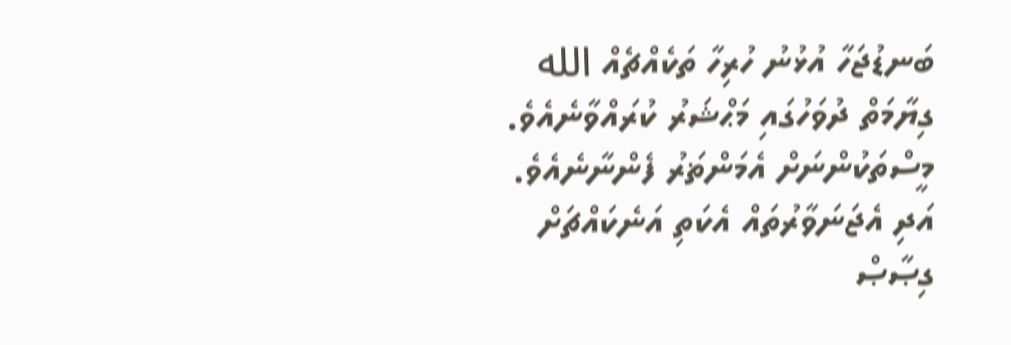ބަނޑުޖަހާ އުޅުނު ހުރިހާ ތަކެއްޗެއް الله ގިޔާމަތް ދުވަހުގައި މަޙްޝަރު ކުރައްވާނެއެވެ. މީސްތަކުންނަށް އެމަންޡަރު ފެންނާނެއެވެ. އަދި އެޖަނަވާރުތައް އެކަތި އަނެކައްޗަށް ގިޞާޞް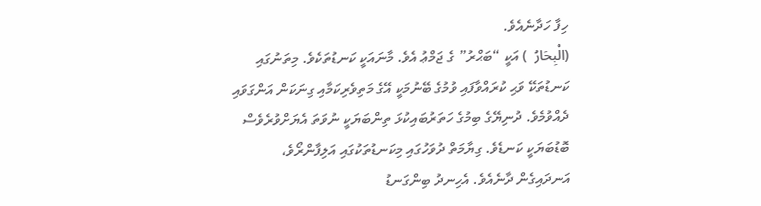ހިފާ ހަދާނެއެވެ.
(الْبِحَارُ  ) އަކީ “ބަޙްރު” ގެ ޖަމްޢު އެވެ. މާނައަކީ ކަނޑުތަކެވެ. މިތަނުގައި ކަނޑުތަކޭ ވަޙި ކުރައްވާފައި ވުމުގެ ބޭނުމަކީ އޭގެ މަތިވެރިކަމާއި ގިނަކަން އަންގަވައި ދެއްވުމެވެ. ދުނިޔޭގެ ބިމުގެ ހަތަރުބައިކުޅަ ތިންބަޔަކީ ނުވަތަ އެޔަށްވުރެވެސް ބޮޑުބަޔަކީ ކަނޑެވެ. ގިޔާމަތް ދުވަހުގައި މިކަނޑުތަކުގައި އަލިފާންރޯވެ، އަނދައިގެން ދާނެއެވެ. އެހިނދު ބިންގަނޑު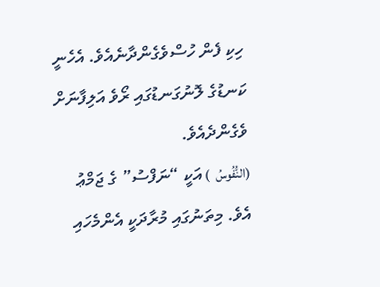ހިކި ފެން ހުސްވެގެންދާނެއެވެ. އެހެނީ ކަނޑުގެ ލޮނުގަނޑުގައި ރޯވެ އަލިފާނަށް ވެގެންދެއެވެ.
(النُّفُوسُ  ) އަކީ “ނަފްސު” ގެ ޖަމްޢު އެވެ. މިތަނުގައި މުރާދަކީ އެންމެހައި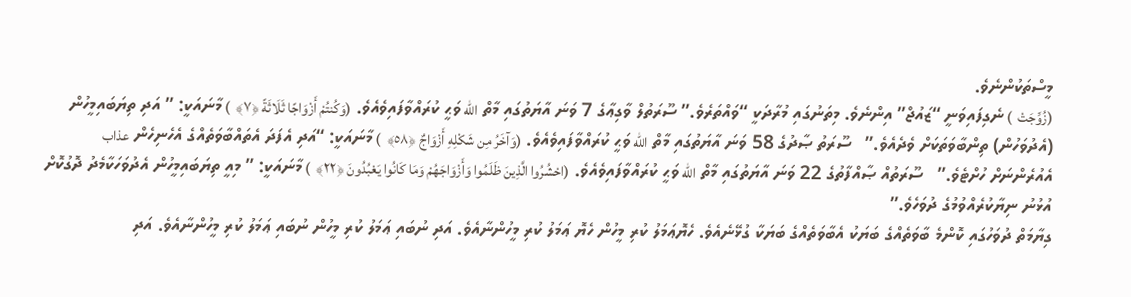މީސްތަކުންނެވެ.
(زُوِّجَتْ  ) ނެގިފައިވަނީ “ޒައުޖް” އިންނެވެ. މިތަނުގައި މުރާދަކީ “ވައްތަރެވެ.” ސޫރަތުލް ވާގިޢާގެ 7 ވަނަ އާޔަތުގައި މާތް الله ވަޙީ ކުރައްވާފައިވެއެވެ. (وَكُنتُمْ أَزْوَاجًا ثَلَاثَةً ﴿٧﴾  ) މާނައަކީ: ” އަދި ތިޔަބައިމީހުން (އެދުވަހުން) ތިންބާވަތަކަށް ވެދެއެވެ.”   ސޫރަތު ޞާދުގެ 58 ވަނަ އާޔަތުގައި މާތް الله ވަޙީ ކުރައްވާފައިވެއެވެ. (وَآخَرُ‌ مِن شَكْلِهِ أَزْوَاجٌ ﴿٥٨﴾  ) މާނައަކީ: “އަދި އެފަދަ އެތައްބާވަތެއްގެ އެހެނިހެން عذاب އެއުރެންނަށް ހުށްޓެވެ.”   ސޫރަތުއް ޞާއްފާތުގެ 22 ވަނަ އާޔަތުގައި މާތް الله ވަޙީ ކުރައްވާފައިވެއެވެ. (احْشُرُ‌وا الَّذِينَ ظَلَمُوا وَأَزْوَاجَهُمْ وَمَا كَانُوا يَعْبُدُونَ ﴿٢٢﴾  ) މާނައަކީ: ” މިއީ ތިޔަބައިމީހުން އެދުވަހަކާމެދު ދޮގުކޮށް އުޅުނު ނިޔާކުރެއްވުމުގެ ދުވަހެވެ.”
ގިޔާމަތް ދުވަހުގައި ކޮންމެ ބާވަތެއްގެ ބަޔަކު އެބާވަތެއްގެ ބަޔަކާ ގުޅޭނެއެވެ. ހެޔޮޢަމަލު ކުރި މީހުން ހެޔޮ ޢަމަލު ކުރި މީހުންނާއެވެ. އަދި ނުބައި ޢަމަލު ކުރި މީހުން ނުބައި ޢަމަލު ކުރި މީހުންނާއެވެ. އަދި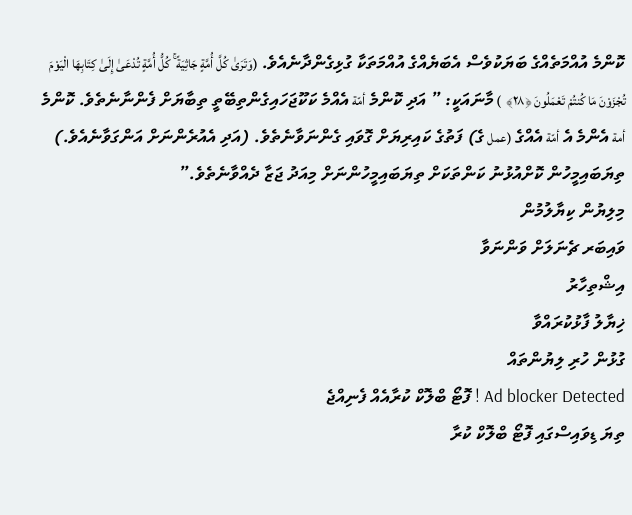ކޮންމެ އުއްމަތެއްގެ ބަޔަކުވެސް އެބަޔެއްގެ އުއްމަތަކާ ގުޅިގެންދާނެއެވެ. (وَتَرَ‌ىٰ كُلَّ أُمَّةٍ جَاثِيَةً ۚ كُلُّ أُمَّةٍ تُدْعَىٰ إِلَىٰ كِتَابِهَا الْيَوْمَ تُجْزَوْنَ مَا كُنتُمْ تَعْمَلُونَ ﴿٢٨﴾  ) މާނައަކީ: ” އަދި ކޮންމެ أمّة އެއްމެ ކަކޫޖަހައިގެންތިބޭތީ ތިބާޔަށް ފެންނާނެތެވެ. ކޮންމެ أمة އެންމެ އެ أمّة އެއްގެ (عمل ގެ) ފަތުގެ ކައިރިޔަށް ގޮވައި ގެންނަވާނެތެވެ. (އަދި އެއުރެންނަށް އަންގަވާނެއެވެ.) ތިޔަބައިމީހުން ކޮށްއުޅުނު ކަންތަކަށް ތިޔަބައިމީހުންނަށް މިއަދު ޖަޒާ ދެއްވާނެތެވެ.”
މިލިޔުން ކިޔާލުމުން
ވައިބަރ ޗެނަލަށް ވަންނަވާ
އިޝްތިހާރު
ޚިޔާލު ފާޅުކުރައްވާ
ގުޅުން ހުރި ލިޔުންތައް
Ad blocker Detected ! ފޮޓޯ ބްލޮކް ކުރާއެއް ފެނިއްޖެ
ތިޔަ ޑިވައިސްގައި ފޮޓޯ ބްލޮކް ކުރާ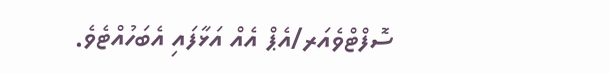ސޮފްޓްވެއަރ/އެޕް އެއް އަޅާފައި އެބަހުއްޓެވެ.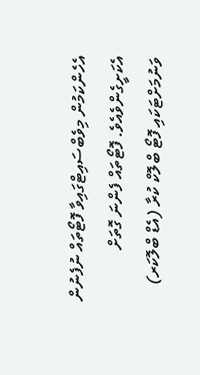އެހެންކަމުން މިވެބްސައިޓްގައިވާ ފޮޓޯތައް ނުފެނުން އެކަށީގެންވެއެވެ. ފޮޓޯތައް ފެންނަ ގޮތަށް ވަނުމަށްޓަކައި ފޮޓޯ ބްލޮކް ކުރާ (އެޑް ބްލޮކަރ)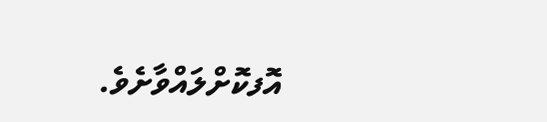އޮފކޮށްލައްވާށެވެ.